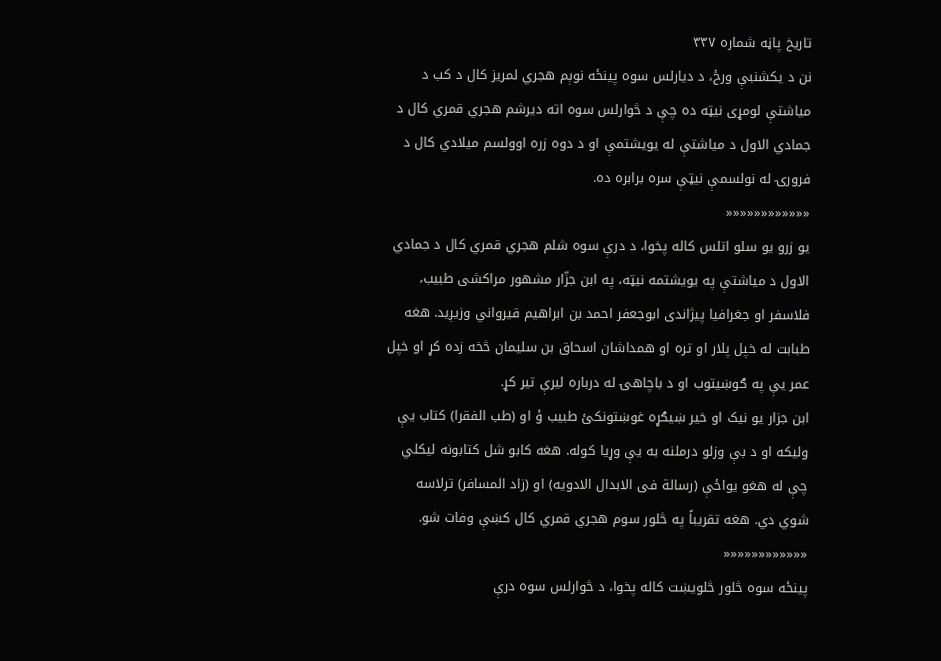تاریخ پاڼه شماره ۳۳۷
نن د یکشنبې ورځ، د دیارلس سوه پینځه نوېم هجري لمریز کال د کب د میاشتې لومړی نیټه ده چې د څوارلس سوه اته دیرشم هجري قمري کال د جمادي الاول د میاشتې له یویشتمې او د دوه زره اوولسم میلادي کال د فرورۍ له نولسمې نیټې سره برابره ده.
««««««««««««
یو زرو یو سلو اتلس کاله پخوا، د درې سوه شلم هجري قمري کال د جمادي الاول د میاشتې په یویشتمه نیټه، په ابن جزّار مشهور مراکشی طبیب، فلاسفر او جغرافیا پیژاندی ابوجعفر احمد بن ابراهیم قیرواني وزیږید. هغه طبابت له خپل پلار او تره او همداشان اسحاق بن سلیمان څخه زده کړ او خپل عمر یې په ګوښیتوب او د باچاهۍ له درباره لیرې تیر کړ.
ابن جزار یو نیک او خیر ښیګړه غوښتونکئ طبیب ؤ او (طب الفقرا) کتاب یې ولیکه او د بې وزلو درملنه به یې وړیا کوله. هغه کابو شل کتابونه لیکلي چې له هغو یواځې (رسالة فی الابدال الادویه) او (زاد المسافر) ترلاسه شوي دي. هغه تقریباً په څلور سوم هجري قمري کال کښې وفات شو.
««««««««««««
پینځه سوه څلور څلویښت کاله پخوا، د څوارلس سوه درې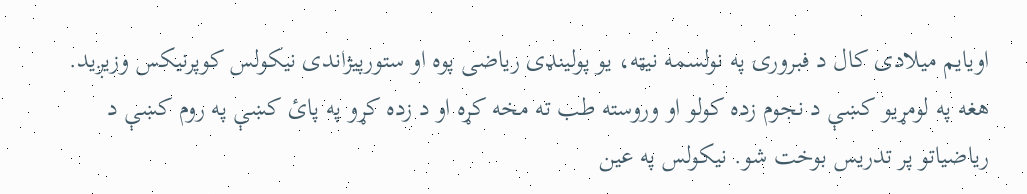اویایم میلادی کال د فبرورۍ په نولسمه نیټه، یو پولینډی ریاضی پوه او ستورپیژاندی نیکولس کوپرنیکس وزیږید. هغه په لومړیو کښې د نجوم زده کولو او وروسته طب ته مخه کړه او د زده کړو په پائ کښې په روم کښې د ریاضیاتو پر تدریس بوخت شو. نیکولس په عین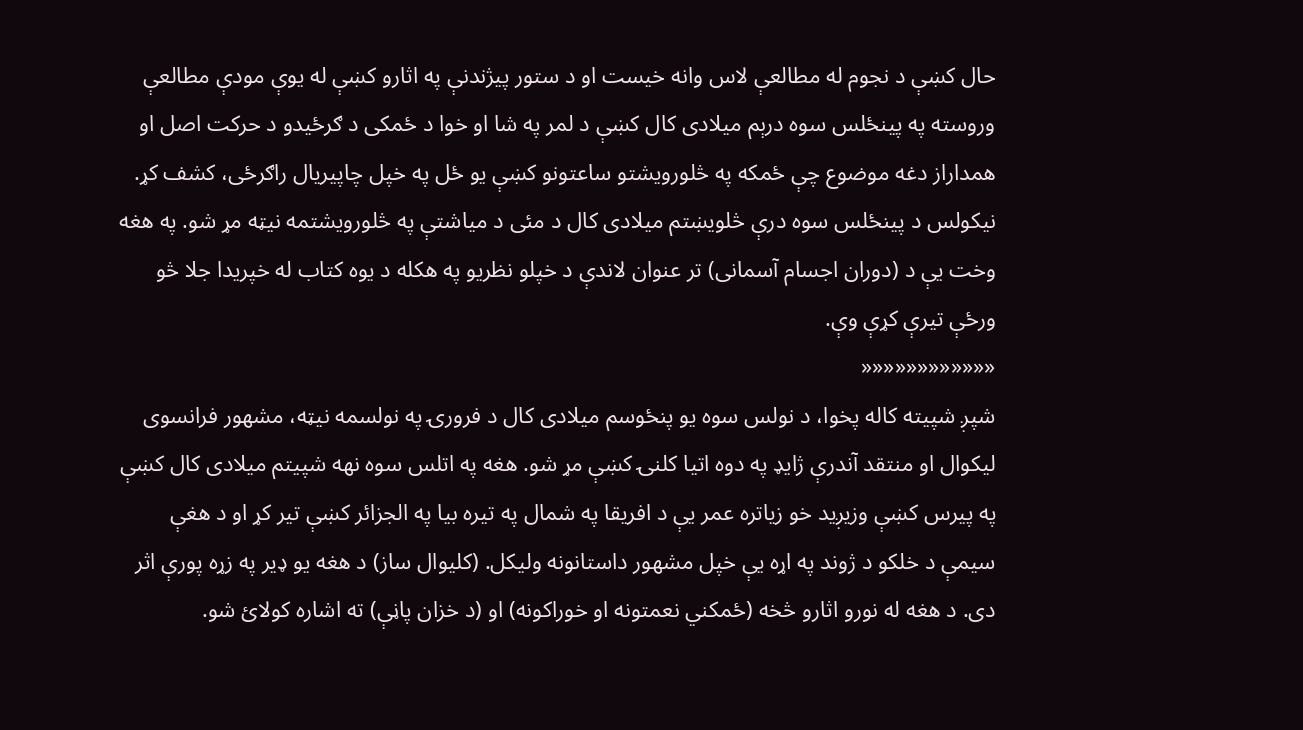حال کښې د نجوم له مطالعې لاس وانه خیست او د ستور پیژندنې په اثارو کښې له یوې مودې مطالعې وروسته په پینځلس سوه درېم میلادی کال کښې د لمر په شا او خوا د ځمکی د ګرځیدو د حرکت اصل او همداراز دغه موضوع چې ځمکه په څلورویشتو ساعتونو کښې یو ځل په خپل چاپیریال راګرځی، کشف کړ. نیکولس د پینځلس سوه درې څلویښتم میلادی کال د مئی د میاشتې په څلورویشتمه نیټه مړ شو. په هغه وخت یې د (دوران اجسام آسمانی) تر عنوان لاندې د خپلو نظریو په هکله د یوه کتاب له خپریدا جلا څو ورځې تیرې کړې وې.
««««««««««««
شپږ شپیته کاله پخوا، د نولس سوه یو پنځوسم میلادی کال د فرورۍ په نولسمه نیټه، مشهور فرانسوی لیکوال او منتقد آندرې ژایډ په دوه اتیا کلنۍ کښې مړ شو. هغه په اتلس سوه نهه شپیتم میلادی کال کښې په پیرس کښې وزیږید خو زیاتره عمر یې د افریقا په شمال په تیره بیا په الجزائر کښې تیر کړ او د هغې سیمې د خلکو د ژوند په اړه یې خپل مشهور داستانونه ولیکل. (کلیوال ساز) د هغه یو ډیر په زړه پورې اثر دی. د هغه له نورو اثارو څخه (ځمکني نعمتونه او خوراکونه) او (د خزان پاڼې) ته اشاره کولائ شو.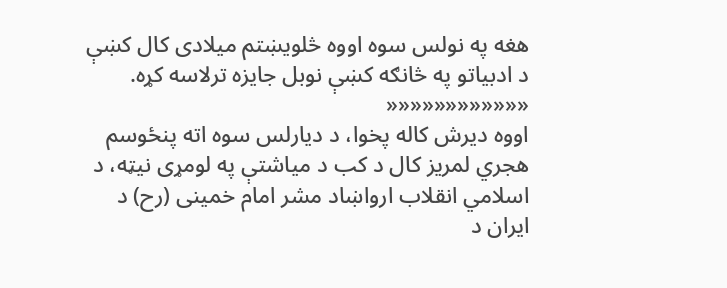هغه په نولس سوه اووه څلویښتم میلادی کال کښې د ادبیاتو په څانګه کښې نوبل جایزه ترلاسه کړه.
««««««««««««
اووه دیرش کاله پخوا، د دیارلس سوه اته پنځوسم هجري لمریز کال د کب د میاشتې په لومړی نیټه، د اسلامي انقلاب ارواښاد مشر امام خمینی (رح) د ایران د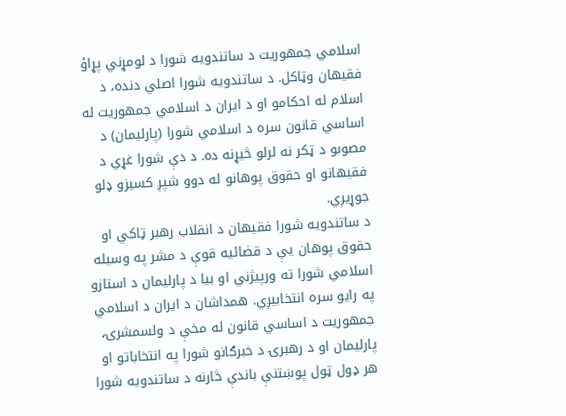اسلامي جمهوریت د ساتندویه شورا د لومړني پړاؤ فقیهان وټاکل. د ساتندویه شورا اصلي دنده، د اسلام له احکامو او د ایران د اسلامي جمهوریت له اساسي قانون سره د اسلامي شورا (پارلیمان) د مصوبو د ټکر نه لرلو څیړنه ده. د دې شورا غړي د فقیهانو او حقوق پوهانو له دوو شپږ کسیزو ډلو جوړیږي.
د ساتندویه شورا فقیهان د انقلاب رهبر ټاکي او حقوق پوهان یې د قضائیه قوې د مشر په وسیله اسلامي شورا ته ورپیژني او بیا د پارلیمان د استازو په رایو سره انتخابیږي. همداشان د ایران د اسلامي جمهوریت د اساسي قانون له مخې د ولسمشرۍ، پارلیمان او د رهبرۍ د خبرګانو شورا په انتخاباتو او هر ډول ټول پوښتنې باندې څارنه د ساتندویه شورا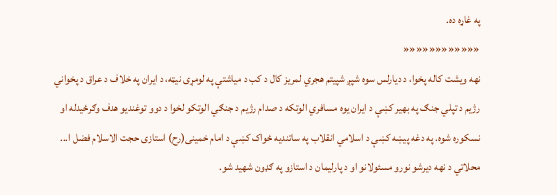په غاړه ده.
««««««««««««
نهه ویشت کاله پخوا، د دیارلس سوه شپږ شپیتم هجري لمریز کال د کب د میاشتې په لومړی نیټه، د ایران په خلاف د عراق د پخواني رژیم د تپلي جنګ په بهیر کښې د ایران یوه مسافري الوتکه د صدام رژیم د جنګي الوتکو لخوا د دوو توغندیو هدف وګرځیدله او نسکوره شوه. په دغه پیښه کښې د اسلامي انقلاب په ساتندیه ځواک کښې د امام خمینی(رح) استازی حجت الاسلام فضل ا... محلاتي د نهه دیرشو نورو مسئولانو او د پارلیمان د استازو په ګډون شهید شو.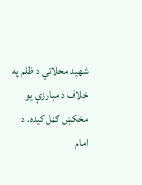شهید محلاتي د ظلم په خلاف د مبارزې یو مخکښ ګڼل کیده. د امام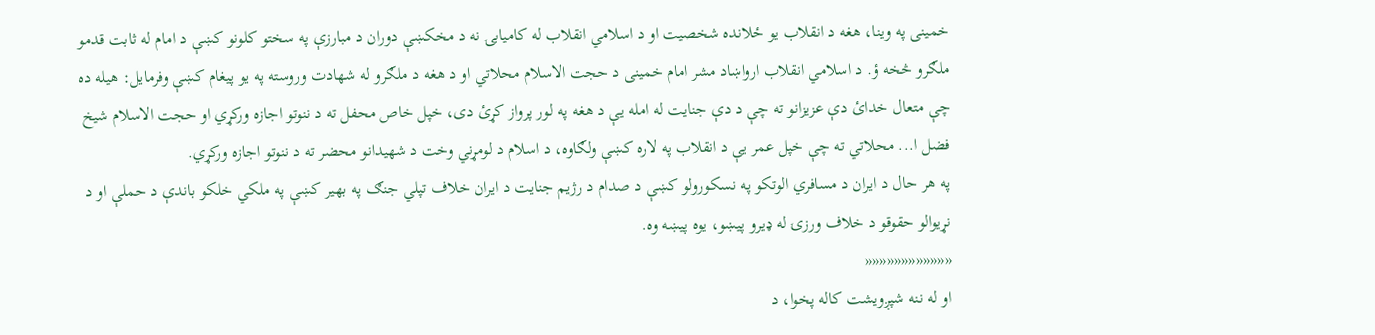خمینی په وینا، هغه د انقلاب یو ځلانده شخصیت او د اسلامي انقلاب له کامیابۍ نه د مخکښې دوران د مبارزې په سختو کلونو کښې د امام له ثابت قدمو ملګرو څخه ؤ. د اسلامي انقلاب ارواښاد مشر امام خمینی د حجت الاسلام محلاتي او د هغه د ملګرو له شهادت وروسته په یو پیغام کښې وفرمایل: هیله ده چې متعال خدائ دې عزیزانو ته چې د دې جنایت له امله یې د هغه په لور پرواز کړئ دی، خپل خاص محفل ته د ننوتو اجازه ورکړي او حجت الاسلام شیخ فضل ا... محلاتي ته چې خپل عمر یې د انقلاب په لاره کښې ولګاوه، د اسلام د لومړني وخت د شهیدانو محضر ته د ننوتو اجازه ورکړي.
په هر حال د ایران د مسافري الوتکو په نسکورولو کښې د صدام د رژیم جنایت د ایران خلاف تپلي جنګ په بهیر کښې په ملکي خلکو باندې د حملې او د نړیوالو حقوقو د خلاف ورزۍ له ډیرو پیښو، یوه پیښه وه.
««««««««««««
او له ننه شپږویشت کاله پخوا، د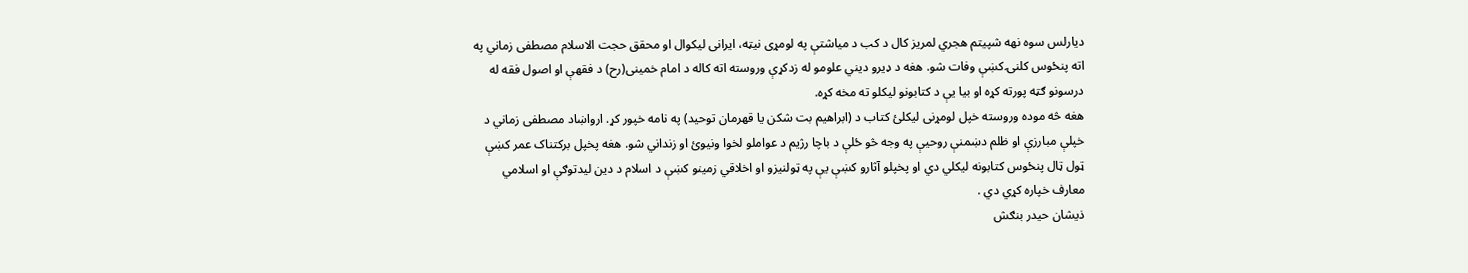دیارلس سوه نهه شپیتم هجري لمریز کال د کب د میاشتې په لومړی نیټه، ایرانی لیکوال او محقق حجت الاسلام مصطفی زماني په اته پنځوس کلنۍ کښې وفات شو. هغه د ډیرو دیني علومو له زدکړې وروسته اته کاله د امام خمینی(رح) د فقهې او اصول فقه له درسونو ګټه پورته کړه او بیا یې د کتابونو لیکلو ته مخه کړه.
هغه څه موده وروسته خپل لومړنی لیکلئ کتاب د (ابراهیم بت شکن یا قهرمان توحید) په نامه خپور کړ. ارواښاد مصطفی زماني د خپلې مبارزې او ظلم دښمنې روحیې په وجه څو ځلې د باچا رژیم د عواملو لخوا ونیوئ او زنداني شو. هغه پخپل برکتناک عمر کښې ټول ټال پنځوس کتابونه لیکلي دي او پخپلو آثارو کښې یې په ټولنیزو او اخلاقي زمینو کښې د اسلام د دین لیدتوګې او اسلامي معارف خپاره کړي دي .
ذیشان حیدر بنګش